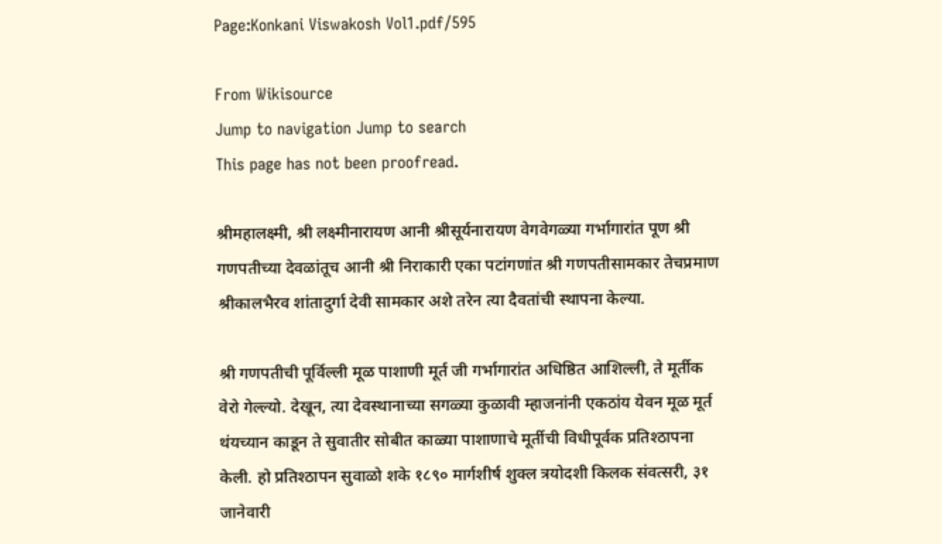Page:Konkani Viswakosh Vol1.pdf/595

From Wikisource
Jump to navigation Jump to search
This page has not been proofread.

श्रीमहालक्ष्मी, श्री लक्ष्मीनारायण आनी श्रीसूर्यनारायण वेगवेगळ्या गर्भागारांत पूण श्री गणपतीच्या देवळांतूच आनी श्री निराकारी एका पटांगणांत श्री गणपतीसामकार तेचप्रमाण श्रीकालभैरव शांतादुर्गा देवी सामकार अशे तरेन त्या दैवतांची स्थापना केल्या.

श्री गणपतीची पूर्विल्ली मूळ पाशाणी मूर्त जी गर्भागारांत अधिष्ठित आशिल्ली, ते मूर्तीक वेरो गेल्ल्यो. देखून, त्या देवस्थानाच्या सगळ्या कुळावी म्हाजनांनी एकठांय येवन मूळ मूर्त थंयच्यान काडून ते सुवातीर सोबीत काळ्या पाशाणाचे मूर्तीची विधीपूर्वक प्रतिश्ठापना केली. हो प्रतिश्ठापन सुवाळो शके १८९० मार्गशीर्ष शुक्ल त्रयोदशी किलक संवत्सरी, ३१ जानेवारी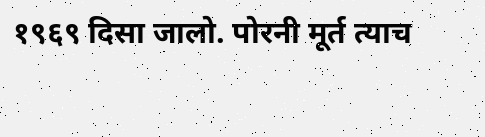१९६९ दिसा जालो. पोरनी मूर्त त्याच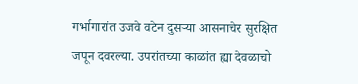गर्भागारांत उजवे वटेन दुसऱ्या आसनाचेर सुरक्षित जपून दवरल्या. उपरांतच्या काळांत ह्या देवळाचो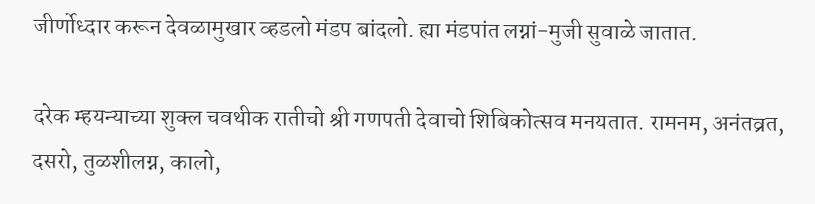जीर्णोध्दार करून देवळामुखार व्हडलो मंडप बांदलो. ह्या मंडपांत लग्नां-मुजी सुवाळे जातात.

दरेक म्हयन्याच्या शुक्ल चवथीक रातीचो श्री गणपती देवाचो शिबिकोत्सव मनयतात. रामनम, अनंतव्रत, दसरो, तुळशीलग्न, कालो,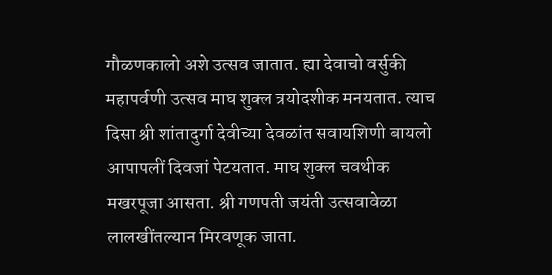गौळणकालो अशे उत्सव जातात. ह्या देवाचो वर्सुकी महापर्वणी उत्सव माघ शुक्ल त्रयोदशीक मनयतात. त्याच दिसा श्री शांतादुर्गा देवीच्या देवळांत सवायशिणी बायलो आपापलीं दिवजां पेटयतात. माघ शुक्ल चवथीक मखरपूजा आसता. श्री गणपती जयंती उत्सवावेळा लालखींतल्यान मिरवणूक जाता.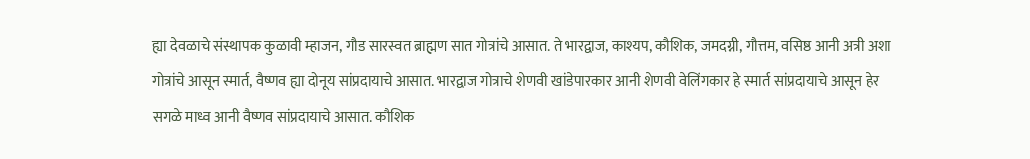ह्या देवळाचे संस्थापक कुळावी म्हाजन, गौड सारस्वत ब्राह्मण सात गोत्रांचे आसात. ते भारद्वाज, काश्यप, कौशिक, जमदग्नी, गौत्तम, वसिष्ठ आनी अत्री अशा गोत्रांचे आसून स्मार्त, वैष्णव ह्या दोनूय सांप्रदायाचे आसात. भारद्वाज गोत्राचे शेणवी खांडेपारकार आनी शेणवी वेलिंगकार हे स्मार्त सांप्रदायाचे आसून हेर सगळे माध्व आनी वैष्णव सांप्रदायाचे आसात. कौशिक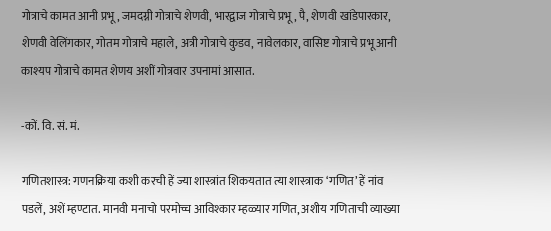गोत्राचे कामत आनी प्रभू, जमदग्नी गोत्राचे शेणवी, भारद्वाज गोत्राचे प्रभू, पै, शेणवी खांडेपारकार, शेणवी वेलिंगकार, गोतम गोत्राचे महाले, अत्री गोत्राचे कुडव, नावेलकार, वासिष्ट गोत्राचे प्रभू आनी काश्यप गोत्राचे कामत शेणय अशीं गोत्रवार उपनामां आसात.

-कों. वि. सं. मं.

गणितशास्त्र: गणनक्रिया कशी करची हें ज्या शास्त्रांत शिकयतात त्या शास्त्राक ‘गणित’ हें नांव पडलें, अशें म्हण्टात. मानवी मनाचो परमोच्च आविश्कार म्हळ्यार गणित, अशीय गणिताची व्याख्या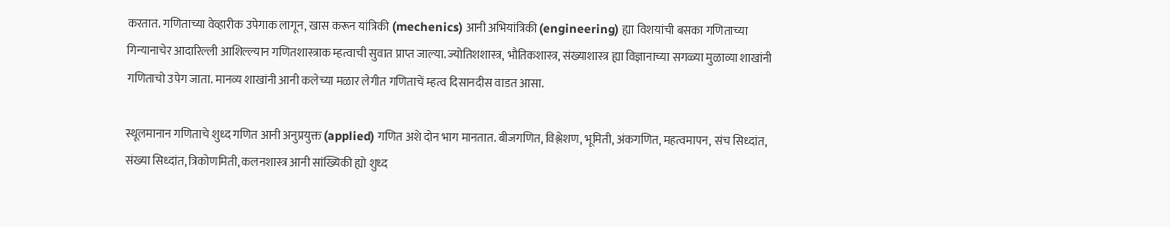करतात. गणिताच्या वेव्हारीक उपेगाक लागून, खास करून यांत्रिकी (mechenics) आनी अभियांत्रिकी (engineering) ह्या विशयांची बसका गणिताच्या गिन्यानाचेर आदारिल्ली आशिल्ल्यान गणितशास्त्राक म्हत्वाची सुवात प्राप्त जाल्या. ज्योतिशशास्त्र, भौतिकशास्त्र, संख्याशास्त्र ह्या विज्ञानाच्या सगळ्या मुळाव्या शाखांनी गणिताचो उपेग जाता. मानव्य शाखांनी आनी कलेच्या मळार लेगीत गणिताचें म्हत्व दिसानदीस वाडत आसा.

स्थूलमानान गणिताचे शुध्द गणित आनी अनुप्रयुक्त (applied) गणित अशे दोन भाग मानतात. बीजगणित, विश्लेशण, भूमिती, अंकगणित, महत्वमापन, संच सिध्दांत, संख्या सिध्दांत, त्रिकोणमिती, कलनशास्त्र आनी सांख्यिकी ह्यो शुध्द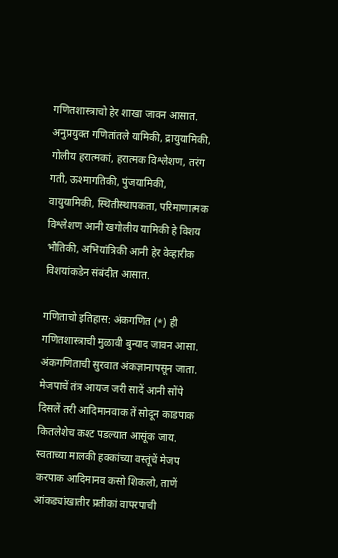गणितशास्त्राचो हेर शाखा जावन आसात. अनुप्रयुक्त गणितांतले यामिकी, द्रायुयामिकी, गोलीय हरात्मकां, हरात्मक विश्लेशण, तरंग गती, ऊश्मागतिकी, पुंजयामिकी, वायुयामिकी, स्थितीस्थापकता, परिमाणात्मक विश्लेशण आनी खगोलीय यामिकी हे विशय भौतिकी, अभियांत्रिकी आनी हेर वेव्हारीक विशयांकडेन संबंदीत आसात.

गणिताचो इतिहास: अंकगणित (*) ही गणितशास्त्राची मुळावी बुन्याद जावन आसा. अंकगणिताची सुरवात अंकज्ञानापसून जाता. मेजपाचें तंत्र आयज जरी सादें आनी सोंपे दिसलें तरी आदिमानवाक तें सोदून काडपाक कितलेशेच कश्ट पडल्यात आसूंक जाय. स्वताच्या मालकी हक्कांच्या वस्तूंचें मेजप करपाक आदिमानव कसो शिकलो, ताणें आंकड्यांखातीर प्रतीकां वापरपाची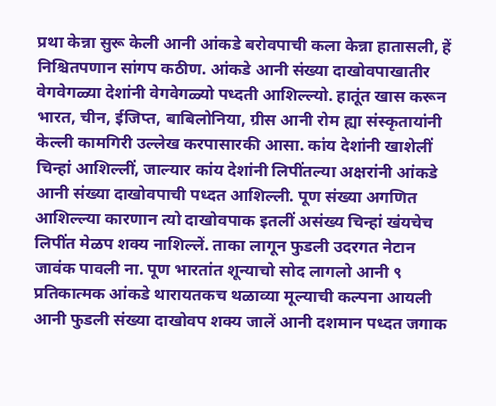प्रथा केन्ना सुरू केली आनी आंकडे बरोवपाची कला केन्ना हातासली, हें निश्चितपणान सांगप कठीण. आंकडे आनी संख्या दाखोवपाखातीर वेगवेगळ्या देशांनी वेगवेगळ्यो पध्दती आशिल्ल्यो. हातूंत खास करून भारत, चीन, ईजिप्त, बाबिलोनिया, ग्रीस आनी रोम ह्या संस्कृतायांनी केल्ली कामगिरी उल्लेख करपासारकी आसा. कांय देशांनी खाशेलीं चिन्हां आशिल्लीं, जाल्यार कांय देशांनी लिपींतल्या अक्षरांनी आंकडे आनी संख्या दाखोवपाची पध्दत आशिल्ली. पूण संख्या अगणित आशिल्ल्या कारणान त्यो दाखोवपाक इतलीं असंख्य चिन्हां खंयचेच लिपींत मेळप शक्य नाशिल्लें. ताका लागून फुडली उदरगत नेटान जावंक पावली ना. पूण भारतांत शून्याचो सोद लागलो आनी ९ प्रतिकात्मक आंकडे थारायतकच थळाव्या मूल्याची कल्पना आयली आनी फुडली संख्या दाखोवप शक्य जालें आनी दशमान पध्दत जगाक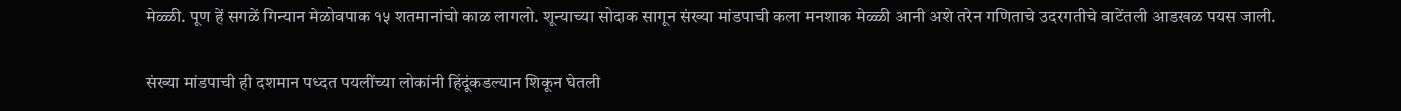मेळ्ळी. पूण हें सगळें गिन्यान मेळोवपाक १५ शतमानांचो काळ लागलो. शून्याच्या सोदाक सागून संख्या मांडपाची कला मनशाक मेळ्ळी आनी अशे तरेन गणिताचे उदरगतीचे वाटेंतली आडखळ पयस जाली.

संख्या मांडपाची ही दशमान पध्दत पयलींच्या लोकांनी हिंदूंकडल्यान शिकून घेतली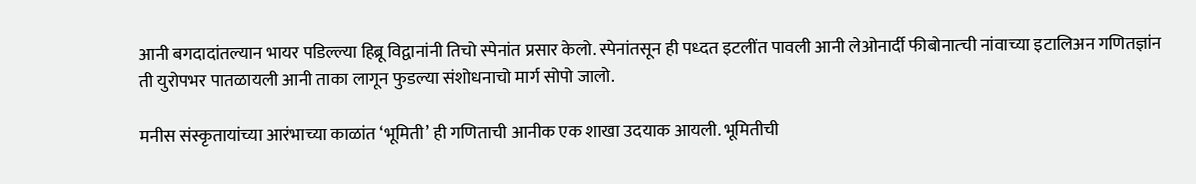आनी बगदादांतल्यान भायर पडिल्ल्या हिब्रू विद्वानांनी तिचो स्पेनांत प्रसार केलो. स्पेनांतसून ही पध्दत इटलींत पावली आनी लेओनार्दी फीबोनात्ची नांवाच्या इटालिअन गणितज्ञांन ती युरोपभर पातळायली आनी ताका लागून फुडल्या संशोधनाचो मार्ग सोपो जालो.

मनीस संस्कृतायांच्या आरंभाच्या काळांत ‘भूमिती’ ही गणिताची आनीक एक शाखा उदयाक आयली. भूमितीची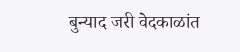बुन्याद जरी वेदकाळांत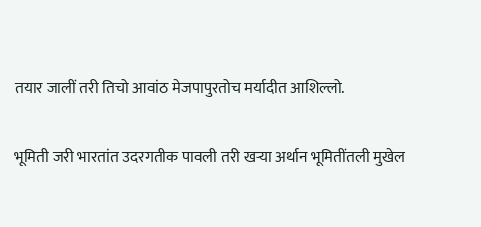तयार जालीं तरी तिचो आवांठ मेजपापुरतोच मर्यादीत आशिल्लो.

भूमिती जरी भारतांत उदरगतीक पावली तरी खऱ्या अर्थान भूमितींतली मुखेल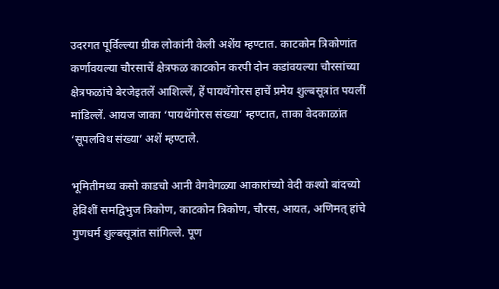उदरगत पूर्विल्ल्या ग्रीक लोकांनी केली अशेंय म्हण्टात. काटकोन त्रिकोणांत कर्णावयल्या चौरसाचें क्षेत्रफळ काटकोन करपी दोन कडांवयल्या चौरसांच्या क्षेत्रफळांचे बेरजेइतलें आशिल्लें, हें पायथॅगोरस हाचें प्रमेय शुल्बसूत्रांत पयलीं मांडिल्लें. आयज जाका ‘पायथॅगोरस संख्या’ म्हण्टात, ताका वेदकाळांत ‘सूपलविध संख्या’ अशें म्हण्टाले.

भूमितीमध्य कसो काडचो आनी वेगवेगळ्या आकारांच्यो वेदी कश्यो बांदच्यो हेविशीं समद्विभुज त्रिकोण, काटकोन त्रिकोण, चौरस, आयत, अणिमत् हांचे गुणधर्म शुल्बसूत्रांत सांगिल्ले. पूण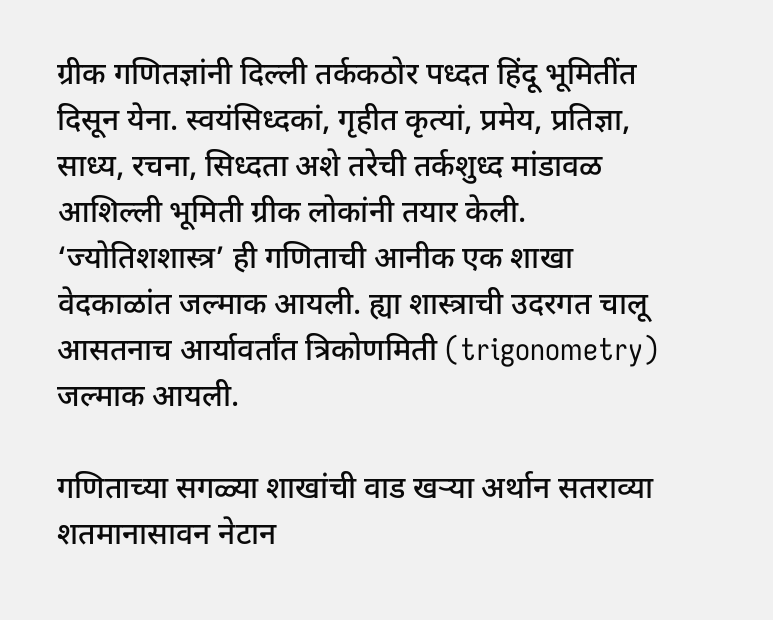ग्रीक गणितज्ञांनी दिल्ली तर्ककठोर पध्दत हिंदू भूमितींत दिसून येना. स्वयंसिध्दकां, गृहीत कृत्यां, प्रमेय, प्रतिज्ञा, साध्य, रचना, सिध्दता अशे तरेची तर्कशुध्द मांडावळ आशिल्ली भूमिती ग्रीक लोकांनी तयार केली. ‘ज्योतिशशास्त्र’ ही गणिताची आनीक एक शाखा वेदकाळांत जल्माक आयली. ह्या शास्त्राची उदरगत चालू आसतनाच आर्यावर्तांत त्रिकोणमिती (trigonometry) जल्माक आयली.

गणिताच्या सगळ्या शाखांची वाड खऱ्या अर्थान सतराव्या शतमानासावन नेटान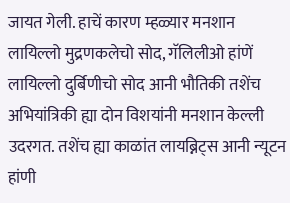जायत गेली. हाचें कारण म्हळ्यार मनशान लायिल्लो मुद्रणकलेचो सोद, गॅलिलीओ हांणें लायिल्लो दुर्बिणीचो सोद आनी भौतिकी तशेंच अभियांत्रिकी ह्या दोन विशयांनी मनशान केल्ली उदरगत. तशेंच ह्या काळांत लायब्निट्स आनी न्यूटन हांणी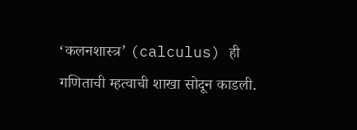‘कलनशास्त्र’ (calculus) ही गणिताची म्हत्वाची शाखा सोदून काडली.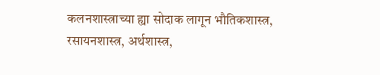कलनशास्त्राच्या ह्या सोदाक लागून भौतिकशास्त्र, रसायनशास्त्र, अर्थशास्त्र,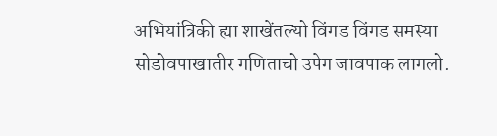अभियांत्रिकी ह्या शाखेंतल्यो विंगड विंगड समस्या सोडोवपाखातीर गणिताचो उपेग जावपाक लागलो.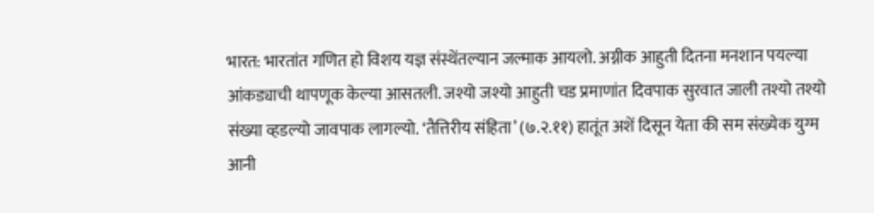भारत: भारतांत गणित हो विशय यज्ञ संस्थेंतल्यान जल्माक आयलो. अग्नीक आहुती दितना मनशान पयल्या आंकड्याची थापणूक केल्या आसतली. जश्यो जश्यो आहुती चड प्रमाणांत दिवपाक सुरवात जाली तश्यो तश्यो संख्या व्हडल्यो जावपाक लागल्यो. ‘तैत्तिरीय संहिता’ (७.२.११) हातूंत अशें दिसून येता की सम संख्येक युग्म आनी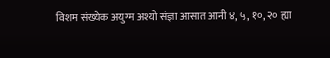विशम संख्येक अयुग्म अश्यो संज्ञा आसात आनी ४, ५, १०, २० ह्या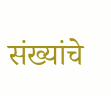संख्यांचे